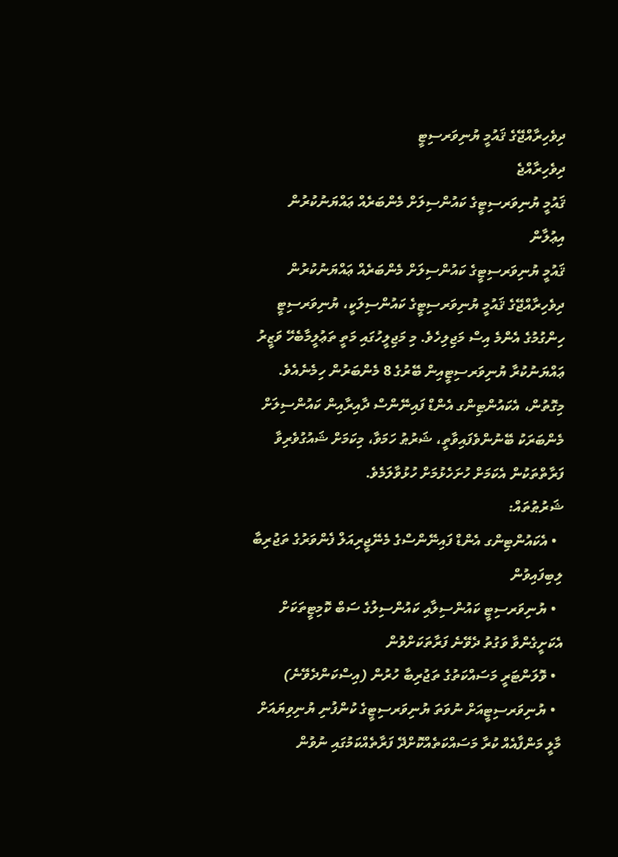ދިވެހިރާއްޖޭގެ ޤައުމީ ޔުނިވަރސިޓީ
ދިވެހިރާއްޖެ
ޤައުމީ ޔުނިވަރސިޓީގެ ކައުންސިލަށް މެންބަރެއް ޢައްޔަނުކުރުން
އިޢުލާން
ޤައުމީ ޔުނިވަރސިޓީގެ ކައުންސިލަށް މެންބަރެއް ޢައްޔަނުކުރުން
ދިވެހިރާއްޖޭގެ ޤައުމީ ޔުނިވަރސިޓީގެ ކައުންސިލަކީ، ޔުނިވަރސިޓީ ހިންގުމުގެ އެންމެ އިސް މަޖިލިހެވެ. މި މަޖިލީހުގައި މަތީ ތަޢުލީމާބެހޭ ވަޒީރު ޢައްޔަނުކުރާ ޔުނިވަރސިޓީއިން ބޭރުގެ 8 މެންބަރުން ހިމެނެއެވެ. މިގޮތުން، އެކައުންޓިންގ އެންޑް ފައިނޭންސް ދާއިރާއިން ކައުންސިލަށް މެންބަރަކު ބޭނުންވެފައިވާތީ، ޝަރުޠު ހަމަވާ، މިކަމަށް ޝައުގުވެރިވާ ފަރާތްތަކުން އެކަމަށް ހުށަހެޅުމަށް ހުޅުވާލަމެވެ.
ޝަރުޠުތައް:
  • އެކައުންޓިންގ އެންޑް ފައިނޭންސްގެ މެނޭޖީރިއަލް ފެންވަރުގެ ތަޖުރިބާ ލިބިފައިވުން
  • ޔުނިވަރސިޓީ ކައުންސިލާއި ކައުންސިލުގެ ސަބް ކޮމިޓީތަކަށް އެކަށީގެންވާ ވަގުތު ދެވޭނެ ފަރާތަކަށްވުން
  • ވޮލަންޓަރީ މަސައްކަތުގެ ތަޖުރިބާ ހުރުން (އިސްކަންދެވޭނެ)
  • ޔުނިވަރސިޓީއަށް ނުވަތަ ޔުނިވަރސިޓީގެ ކުންފުނި ޔުނިވިޔައަށް މާލީ މަންފާއެއް ކުރާ މަސައްކަތެއްކޮށްދޭ ފަރާތެއްކަމުގައި ނުވުން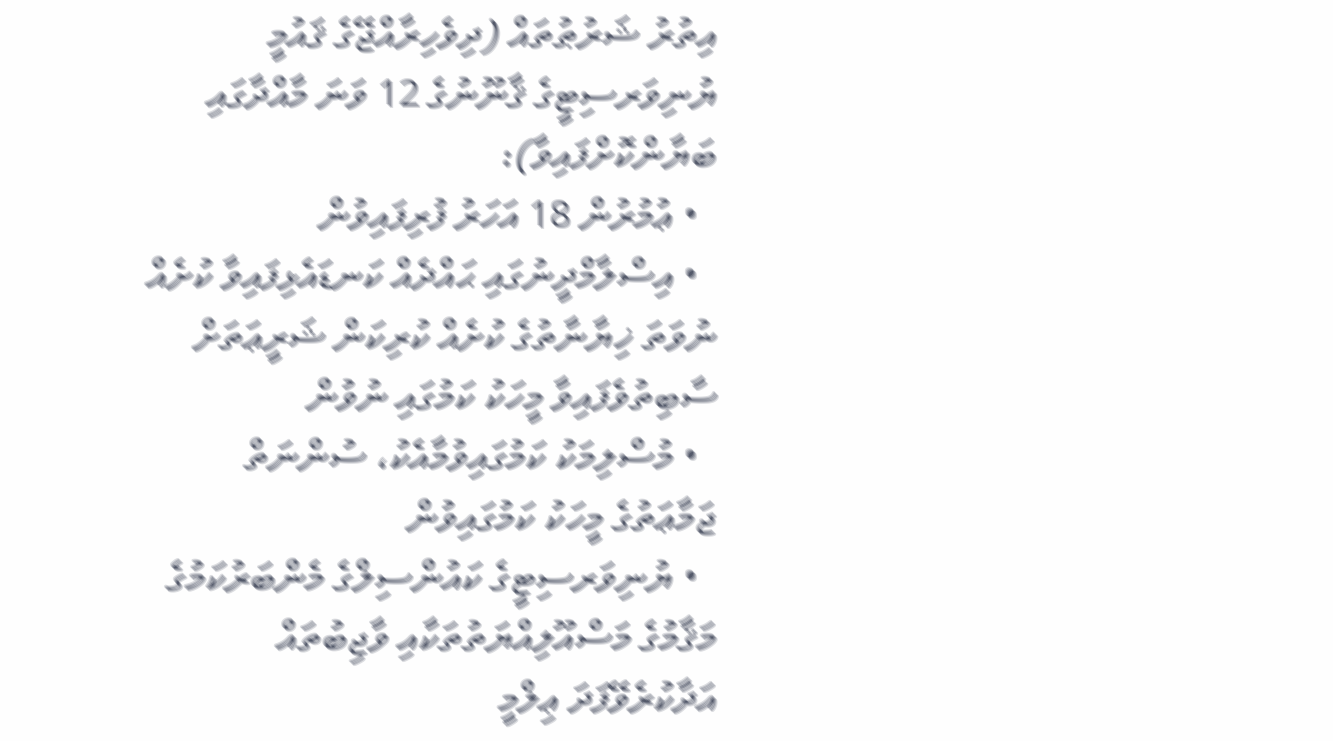އިތުރު ޝަރުޠުތައް (ދިވެހިރާއްޖޭގެ ޤައުމީ ޔުނިވަރސިޓީގެ ޤާނޫނުގެ 12 ވަނަ މާއްދާގައި ބަޔާންކޮށްފައިވާ):
  • ޢުމުރުން 18 އަހަރު ފުރިފައިވުން
  • އިސްލާމްދީނުގައި ޙައްދެއް ކަނޑައެޅިފައިވާ ކުށެއް ނުވަތަ ޚިޔާނާތުގެ ކުށެއް ކުރިކަން ޝަރީޢަތަށް ސާބިތުވެފައިވާ މީހަކު ކަމުގައި ނުވުން
  • މުސްލިމަކު ކަމުގައިވުމާއެކު، ސުންނަތް ޖަމާޢަތުގެ މީހަކު ކަމުގައިވުން
  • ޔުނިވަރސިޓީގެ ކައުންސިލްގެ މެންބަރުކަމުގެ މަޤާމުގެ މަސްއޫލިއްޔަތުތަކާއި ވާޖިބުތައް އަދާކުރެވޭފަދަ ޢިލްމީ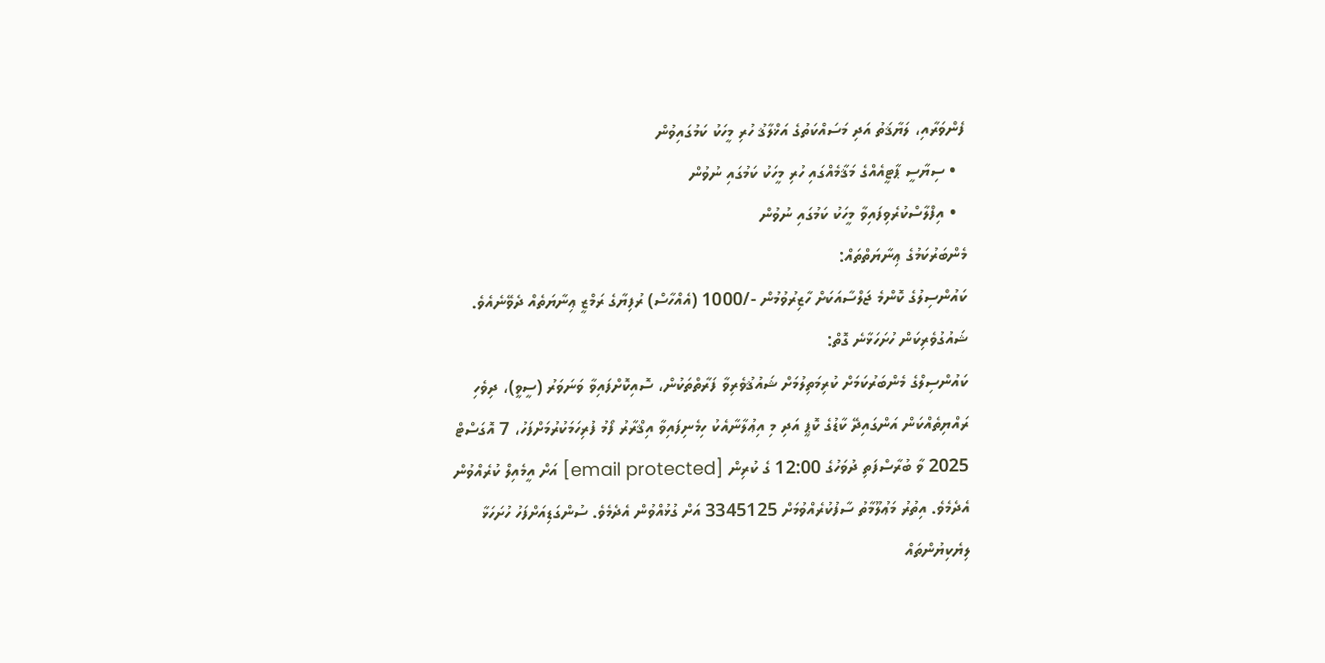ފެންވަރާއި، ލަޔާޤަތު އަދި މަސައްކަތުގެ އަޚްލާޤު ހުރި މީހަކު ކަމުގައިވުން
  • ސިޔާސީ ޕާޓީއެއްގެ މަޤާމެއްގައި ހުރި މީހަކު ކަމުގައި ނުވުން
  • އިފްލާސްކުރެވިފައިވާ މީހަކު ކަމުގައި ނުވުން
މެންބަރުކަމުގެ ޢިނާޔަތްތައް:
ކައުންސިލުގެ ކޮންމެ ޖަލްސާއަކަށް ހާޒިރުވުމުން -/1000 (އެއްހާސް) ރުފިޔާގެ ރަމްޒީ ޢިނާޔަތެއް ދެވޭނެއެވެ.
ޝައުގުވެރިކަން ހުށަހަޅާނެ ގޮތް:
ކައުންސިލްގެ މެންބަރުކަމަށް ކުރިމަތިލުމަށް ޝައުޤުވެރިވާ ފަރާތްތަކުން، ސޮއިކޮށްފައިވާ ވަނަވަރު (ސީވީ)، ދިވެހި ރައްޔިތެއްކަން އަންގައިދޭ ކާޑުގެ ކޮޕީ އަދި މި އިޢުލާނާއެކު ހިމެނިފައިވާ އިޤްރާރު ފޯމު ފުރިހަމަކުރުމަށްފަހު، 7 އޮގަސްޓް 2025 ވާ ބުރާސްފަތި ދުވަހުގެ 12:00 ގެ ކުރިން [email protected] އަށް އީމެއިލް ކުރެއްވުން އެދެމެވެ. އިތުރު މަޢުލޫމާތު ސާފުކުރެއްވުމަށް 3345125 އަށް ގުޅުއްވުން އެދެމެވެ. ސުންގަޑިއަށްފަހު ހުށަހަޅާ ލިޔެކިޔުންތައް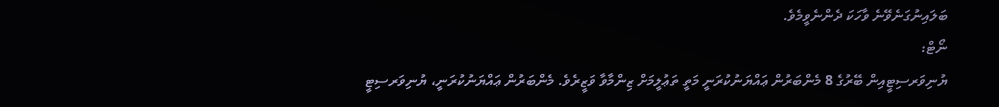ބަލައިނުގަނެވޭނެ ވާހަކަ ދެންނެވީމެވެ.
ނޯޓް:
ޔުނިވަރސިޓީއިން ބޭރުގެ 8 މެންބަރުން ޢައްޔަނުކުރަނީ މަތީ ތަޢުލީމަށް ޒިންމާވާ ވަޒީރެވެ. މެންބަރުން ޢައްޔަނުކުރަނީ، ޔުނިވަރސިޓީ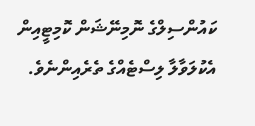ކައުންސިލްގެ ނޮމިނޭޝަން ކޮމިޓީއިން އެކުލަވާލާ ލިސްޓެއްގެ ތެރެއިންނެވެ.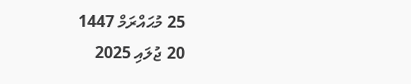25 މުޙައްރަމް 1447
20 ޖުލައި 2025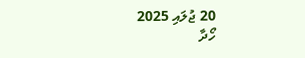20 ޖުލައި 2025
ހޯދާ